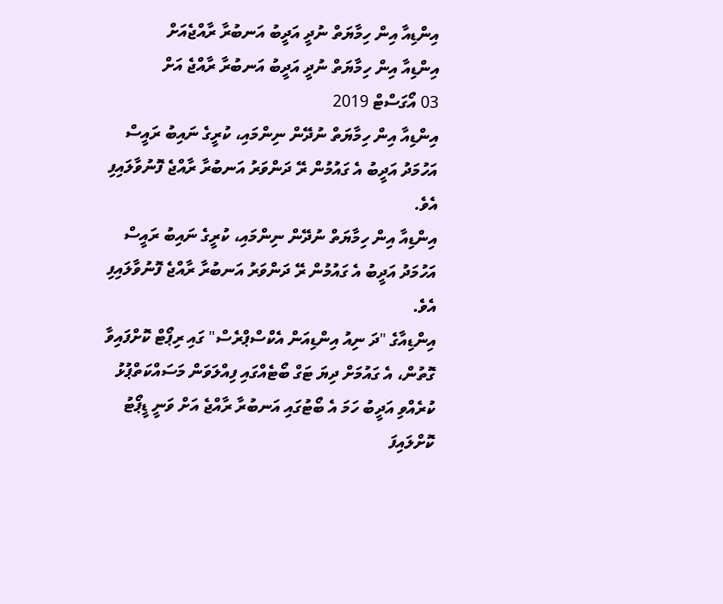އިންޑިއާ އިން ހިމާޔަތް ނުދީ އަދީބު އަނބުރާ ރާއްޖެއަށް
އިންޑިއާ އިން ހިމާޔަތް ނުދީ އަދީބު އަނބުރާ ރާއްޖެ އަށް
03 އޯގަސްޓް 2019
އިންޑިއާ އިން ހިމާޔަތް ނުދޭން ނިންމައި، ކުރީގެ ނައިބު ރައީސް އަހުމަދު އަދީބު އެ ގައުމުން ރޭ ދަންވަރު އަނބުރާ ރާއްޖެ ފޮނުވާލައިފި އެވެ.
އިންޑިއާ އިން ހިމާޔަތް ނުދޭން ނިންމައި، ކުރީގެ ނައިބު ރައީސް އަހުމަދު އަދީބު އެ ގައުމުން ރޭ ދަންވަރު އަނބުރާ ރާއްޖެ ފޮނުވާލައިފި އެވެ.
އިންޑިއާގެ "ދަ ނިއު އިންޑިއަން އެކްސްޕްރެސް" ގައި ރިޕޯޓް ކޮށްފައިވާ ގޮތުން، އެ ގައުމަށް ދިޔަ ޓަގް ބޯޓެއްގައި ފިއްލަވަން މަސައްކަތްޕުޅު ކުރެއްވި އަދީބު ހަމަ އެ ބޯޓުގައި އަނބުރާ ރާއްޖެ އަށް ވަނީ ޑީޕޯޓު ކޮށްލައިފަ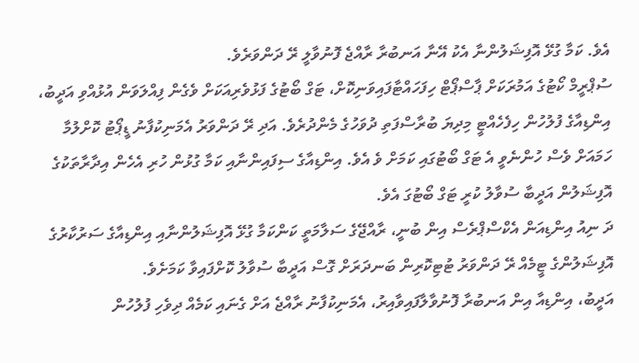އެވެ. ކަމާ ގުޅޭ އޮފިޝަލުންނާ އެކު އޭނާ އަނބުރާ ރާއްޖެ ފޮނުވާލީ ރޭ ދަންވަރެވެ.
ސުޕްރީމް ކޯޓުގެ އަމުރަކަށް ޕާސްޕޯޓް ހިފަހައްޓާފައިވަނިކޮށް، ޓަގް ބޯޓުގެ ފަޅުވެރިއަކަށް ވެގެން ފިއްލަވަން އުޅުއްވި އަދީބު، އިންޑިއާގެ ފުލުހުން ހިފެހެއްޓީ މިދިޔަ ބުރާސްފަތި ދުވަހުގެ މެންދުރެވެ. އަދި ރޭ ދަންވަރު އެމަނިކުފާނު ޑީޕޯޓު ކޮށްލުމާ ހަމައަށް ވެސް ހުންނެވީ އެ ޓަގް ބޯޓުގައި ކަމަށް ވެ އެވެ. އިންޑިއާގެ ސިފައިންނާއި ކަމާ ގުޅުން ހުރި އެހެން އިދާރާތަކުގެ އޮފިޝަލުން އަދީބާ ސުވާލު ކުރީ ޓަގް ބޯޓުގަ އެވެ.
ދަ ނިއު އިންޑިއަން އެކްސްޕްރެސް އިން ބުނީ، ރާއްޖޭގެ ސަލާމަތީ ކަންކަމާ ގުޅޭ އޮފިޝަލުންނާއި އިންޑިއާގެ ސަރުކާރުގެ އޮފިޝަލުންގެ ޓީމެއް ރޭ ދަންވަރު ޓުޓިކޮރިން ބަނދަރަށް ގޮސް އަދީބާ ސުވާލު ކޮށްފައިވާ ކަމަށެވެ.
އަދީބު، އިންޑިއާ އިން އަނބުރާ ފޮނުވާލާފައިވާއިރު، އެމަނިކުފާނު ރާއްޖެ އަށް ގެނައި ކަމެއް ދިވެހި ފުލުހުން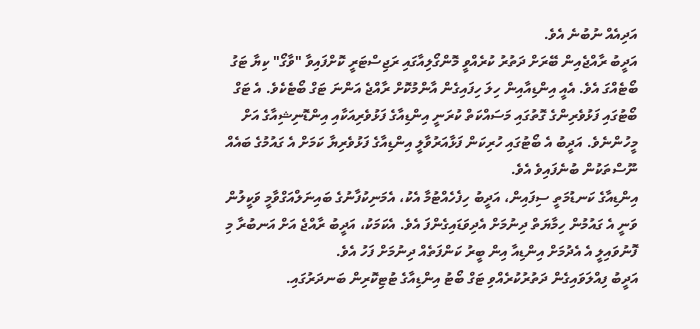އަދިއެއް ނުބުނެ އެވެ.
އަދީބު ރާއްޖެއިން ބޭރަށް ދަތުރު ކުރެއްވީ މޮންގޯލިއާގައި ރަޖިސްޓަރީ ކޮށްފައިވާ "ވާގޯ" ކިޔާ ޓަގު ބޯޓެއްގަ އެވެ. އެއީ އިންޑިއާއިން ހިލަ ހިފައިގެން އާންމުކޮށް ރާއްޖެ އަންނަ ޓަގް ބޯޓެކެވެ. އެ ޓަގް ބޯޓުގައި ފަޅުވެރިންގެ ގޮތުގައި މަސައްކަތް ކުރަނީ އިންޑިއާގެ ފަޅުވެރިއަކާއި އިންޑޮނިޝިއާގެ އަށް މީހުންނެވެ. އަދީބު އެ ބޯޓުގައި ހުރިކަން ފަޅާއަރުވާލީ އިންޑިއާގެ ފަޅުވެރިޔާ ކަމަށް އެ ގައުމުގެ ބައެއް ނޫސްތަކުން ބުނެފައިވެ އެވެ.
އިންޑިއާގެ ކަނޑުމަތީ ސިފައިން، އަދީބު ހިފެހެއްޓުމާ އެކު، އެމަނިކުފާނުގެ ބައިނަލްއަގްވާމީ ވަކީލުން ވަނީ އެ ގައުމުން ހިމާޔަތް ދިނުމަށް އެދިވަޑައިގެންފަ އެވެ. އެކަމަކު، އަދީބު ރާއްޖެ އަށް އަނބުރާ މި ފޮނުވައިލީ އެ އެދުމަށް އިންޑިއާ އިން ބީރު ކަންފަތެއް ދިނުމަށް ފަހު އެވެ.
އަދީބު ފިއްލަވައިގެން ދަތުރުކުރެއްވި ޓަގް ބޯޓު އިންޑިއާގެ ޓުޓިކޮރިން ބަނދަރުގައި.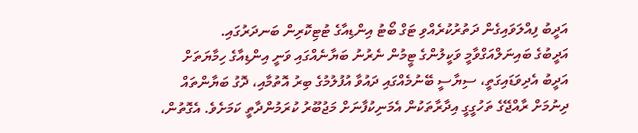އަދީބު ފިއްލަވައިގެން ދަތުރުކުރެއްވި ޓަގް ބޯޓު އިންޑިއާގެ ޓުޓިކޮރިން ބަނދަރުގައި.
އަދީބުގެ ބައިނަލްއަގްވާމީ ވަކީލުންގެ ޓީމުން ނެރުނު ބަޔާނެއްގައި ވަނީ އިންޑިއާގެ ހިމާޔަތަށް އަދީބު އެދިވަޑައިގަތީ، ސިޔާސީ ބޭނުމެއްގައި ދައުވާ އުފުލުމުގެ ބިރު އޮތުމާއި، ދޮގު ބަޔާންތައް ދިނުމަށް ރާއްޖޭގެ ތަހުގީގީ އިދާރާތަކުން އެމަނިކުފާނަށް މަޖުބޫރު ކުރަމުންދާތީ ކަމަށެވެ. އެގޮތުން،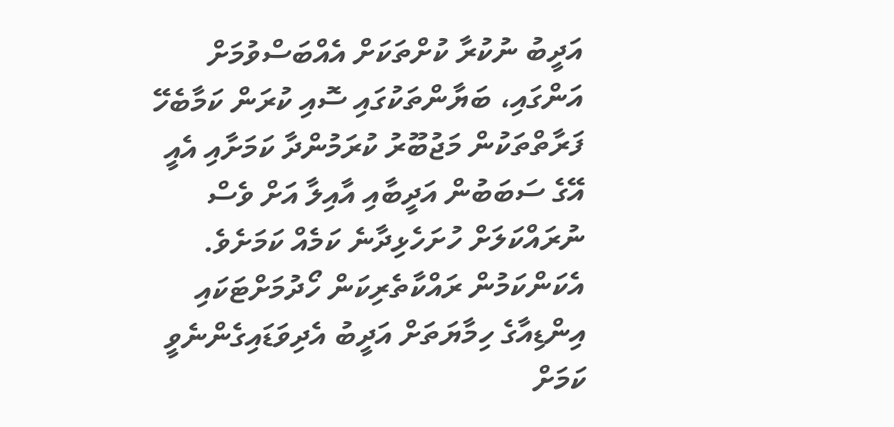އަދީބު ނުކުރާ ކުށްތަކަށް އެއްބަސްވުމަށް އަންގައި، ބަޔާންތަކުގައި ސޮއި ކުރަން ކަމާބެހޭ ފަރާތްތަކުން މަޖުބޫރު ކުރަމުންދާ ކަމަށާއި އެއީ އޭގެ ސަބަބުން އަދީބާއި އާއިލާ އަށް ވެސް ނުރައްކަލަށް ހުށަހެޅިދާނެ ކަމެއް ކަމަށެވެ. އެކަންކަމުން ރައްކާތެރިކަން ހޯދުމަށްޓަކައި އިންޑިއާގެ ހިމާޔަތަށް އަދީބު އެދިވަޑައިގެންނެވީ ކަމަށް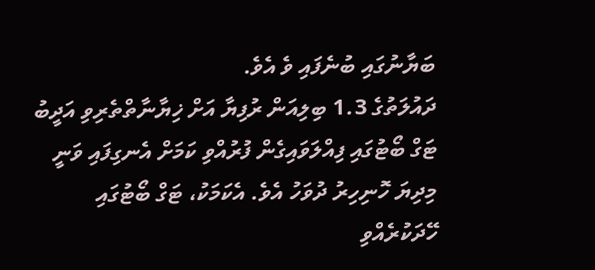ބަޔާނުގައި ބުނެފައި ވެ އެވެ.
ދައުލަތުގެ 1.3 ބިލިއަން ރުފިޔާ އަށް ޚިޔާނާތްތެރިވި އަދީބު ޓަގް ބޯޓުގައި ފިއްލަވައިގެން ފުރުއްވި ކަމަށް އެނގިފައި ވަނީ މިދިޔަ ހޮނިހިރު ދުވަހު އެވެ. އެކަމަކު، ޓަގް ބޯޓުގައި ހޭދަކުރެއްވި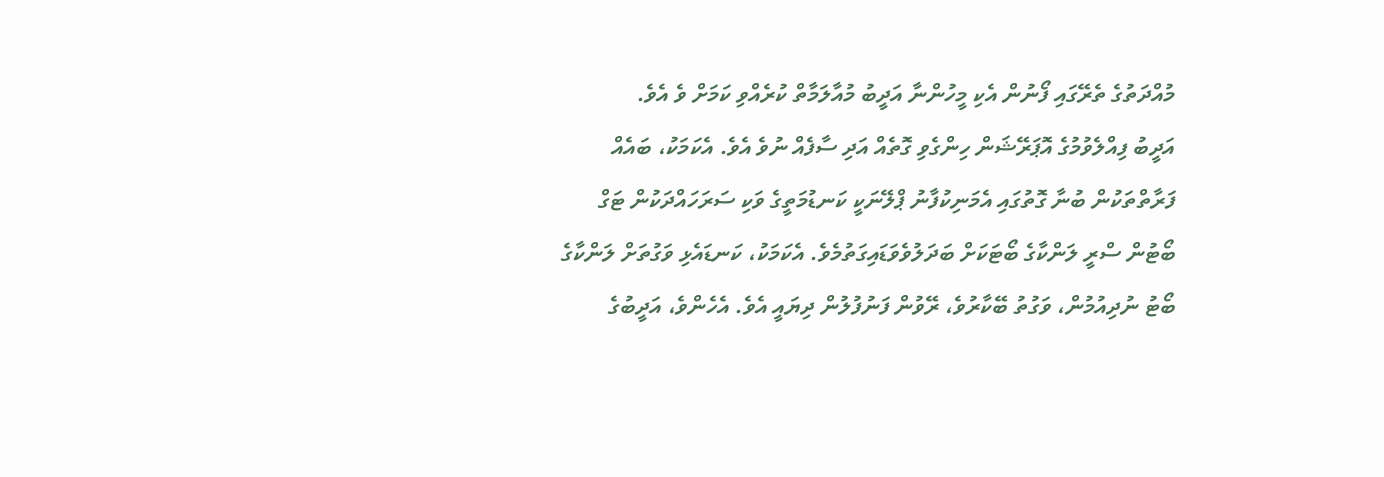މުއްދަތުގެ ތެރޭގައި ފޯނުން އެކި މީހުންނާ އަދީބު މުއާލަމާތް ކުރެއްވި ކަމަށް ވެ އެވެ.
އަދީބު ފިއްލެވުމުގެ އޮޕަރޭޝަން ހިންގެވި ގޮތެއް އަދި ސާފެއް ނުވެ އެވެ. އެކަމަކު، ބައެއް ފަރާތްތަކުން ބުނާ ގޮތުގައި އެމަނިކުފާނު ޕްލޭނަކީ ކަނޑުމަތީގެ ވަކި ސަރަހައްދަކުން ޓަގް ބޯޓުން ސްރީ ލަންކާގެ ބޯޓަކަށް ބަދަލުވެވަޑައިގަތުމެވެ. އެކަމަކު، ކަނޑައެޅި ވަގުތަށް ލަންކާގެ ބޯޓު ނުދިއުމުން، ވަގުތު ބޭކާރުވެ، ރޭވުން ފަނުފުލުން ދިޔައީ އެވެ. އެހެންވެ، އަދީބުގެ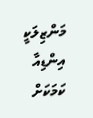މަންޒިލަކީ އިންޑިއާ ކަމަކަށް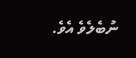ނުބެލެވެ އެވެ.